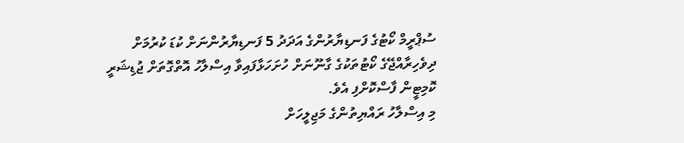ސުޕްރީމް ކޯޓުގެ ފަނޑިޔާރުންގެ އަދަދު 5 ފަނޑިޔާރުންނަށް ކުޑަ ކުރުމަށް ދިވެހިރާއްޖޭގެ ކޯޓުތަކުގެ ގާނޫނަށް ހުށަހަޅާފައިވާ އިސްލާހު އޮތްގޮތަށް ޖުޑިޝަރީ ކޮމިޓީން ފާސްކޮށްފި އެވެ.
މި އިސްލާހު ރައްޔިތުންގެ މަޖިލީހަށް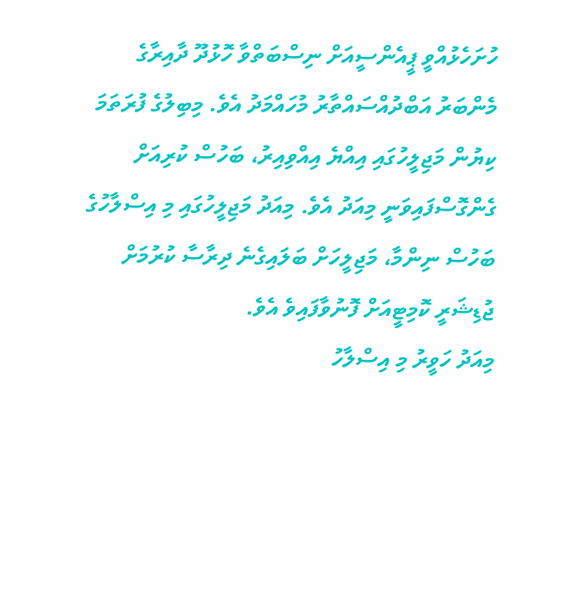ހުށަހެޅުއްވީ ޕީއެންސީއަށް ނިސްބަތްވާ ހޮޅުދޫ ދާއިރާގެ މެންބަރު އަބްދުއްސައްތާރު މުހައްމަދު އެވެ. މިބިލުގެ ފުރަތަމަ ކިޔުން މަޖިލީހުގައި އިއްޔެ އިއްވިއިރު، ބަހުސް ކުރިއަށް ގެންގޮސްފައިވަނީ މިއަދު އެވެ. މިއަދު މަޖިލީހުގައި މި އިސްލާހުގެ ބަހުސް ނިންމާ، މަޖިލީހަށް ބަލައިގެނެ ދިރާސާ ކުރުމަށް ޖުޑިޝަރީ ކޮމިޓީއަށް ފޮނުވާފައިވެ އެވެ.
މިއަދު ހަވީރު މި އިސްލާހު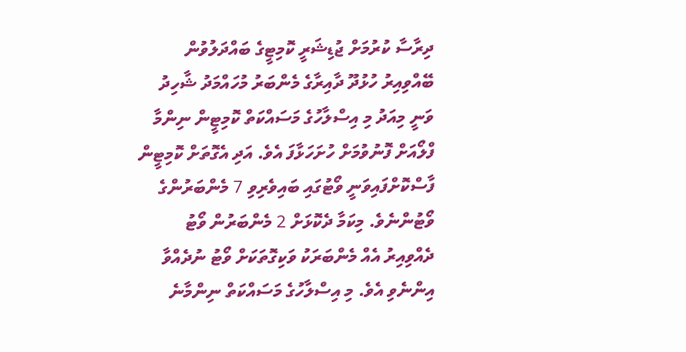ދިރާސާ ކުރުމަށް ޖުޑިޝަރީ ކޮމިޓީގެ ބައްދަލުވުން ބޭއްވިއިރު ހުޅުދޫ ދާއިރާގެ މެންބަރު މުހައްމަދު ޝާހިދު ވަނީ މިއަދު މި އިސްލާހުގެ މަސައްކަތް ކޮމިޓީން ނިންމާ ފްލޯއަށް ފޮނުވުމަށް ހުށަހަޅާފަ އެވެ. އަދި އެގޮތަށް ކޮމިޓީން ފާސްކޮށްފައިވަނީ ވޯޓުގައި ބައިވެރިވި 7 މެންބަރުންގެ ވޯޓުންނެވެ. މިކަމާ ދެކޮޅަށް 2 މެންބަރުން ވޯޓު ދެއްވިއިރު އެއް މެންބަރަކު ވަކިގޮތަކަށް ވޯޓު ނުދެއްވާ އިންނެވި އެވެ. މި އިސްލާހުގެ މަސައްކަތް ނިންމާނެ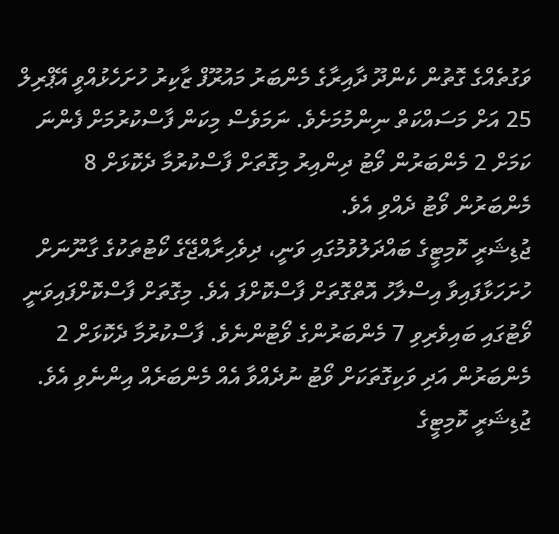ވަގުތެއްގެ ގޮތުން ކެންދޫ ދާއިރާގެ މެންބަރު މައުރޫފް ޒާކިރު ހުށަހެޅުއްވީ އޭޕްރިލް 25 އަށް މަސައްކަތް ނިންމުމަށެވެ. ނަމަވެސް މިކަން ފާސްކުރުމަށް ފެންނަ ކަމަށް 2 މެންބަރުން ވޯޓު ދިންއިރު މިގޮތަށް ފާސްކުރުމާ ދެކޮޅަށް 8 މެންބަރުން ވޯޓު ދެއްވި އެވެ.
ޖުޑިޝަރީ ކޮމިޓީގެ ބައްދަލުވުމުގައި ވަނީ، ދިވެހިރާއްޖޭގެ ކޯޓުތަކުގެ ގާނޫނަށް ހުށަހަޅާފައިވާ އިސްލާހު އޮތްގޮތަށް ފާސްކޮށްފަ އެވެ. މިގޮތަށް ފާސްކޮށްފައިވަނީ ވޯޓުގައި ބައިވެރިވި 7 މެންބަރުންގެ ވޯޓުންނެވެ. ފާސްކުރުމާ ދެކޮޅަށް 2 މެންބަރުން އަދި ވަކިގޮތަކަށް ވޯޓު ނުދެއްވާ އެއް މެންބަރެއް އިންނެވި އެވެ.
ޖުޑިޝަރީ ކޮމިޓީގެ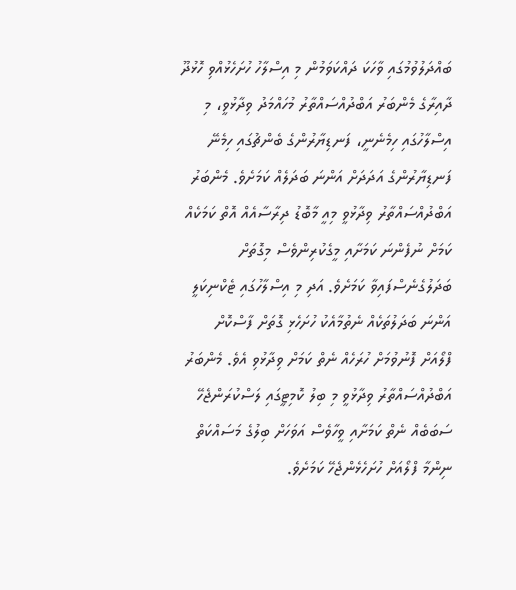ބައްދަލުވުމުގައި ވާހަކަ ދައްކަވަމުން މި އިސްލާހު ހުށަހެޅުއްވި ހޮޅުދޫ ދާއިރާގެ މެންބަރު އަބްދުއްސައްތާރު މުހައްމަދު ވިދާޅުވީ، މި އިސްލާހުގައި ހިމެނެނީ، ފަނޑިޔާރުންގެ ބެންޗުގައި ހިމެނޭ ފަނޑިޔާރުންގެ އަދަދަށް އަންނަ ބަދަލެއް ކަމަށެވެ. މެންބަރު އަބްދުއްސައްތާރު ވިދާޅުވީ މިއީ މާބޮޑު ދިރާސާއެއް އޮތް ކަމަކެއް ކަމަށް ނުފެންނަ ކަމަށާއި މީގެކުރިންވެސް މިގޮތަށް ބަދަލުގެނެސްފައިވާ ކަމަށެވެ. އަދި މި އިސްލާހުގައި ޓެކްނިކަލީ އަންނަ ބަދަލުތަކެއް ނެތުމާއެކު ހުށަހެޅި ގޮތަށް ފާސްކޮށް ފްލޯއަށް ފޮނުވުމަށް ހުރަހެއް ނެތް ކަމަށް ވިދާޅުވި އެވެ. މެންބަރު އަބްދުއްސައްތާރު ވިދާޅުވީ މި ބިލު ކޮމިޓީގައި ލަސްކުރަންޖެހޭ ސަބަބެއް ނެތް ކަމަށާއި ވީހާވެސް އަވަހަށް ބިލުގެ މަސައްކަތް ނިންމާ ފްލޯއަށް ހުށަހެޅެންޖެހޭ ކަމަށެވެ.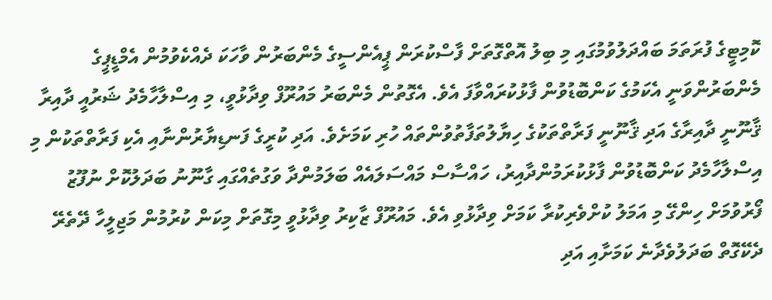ކޮމިޓީގެ ފުރަތަމަ ބައްދަލުވުމުގައި މި ބިލު އޮތްގޮތަށް ފާސްކުރަން ޕީއެންސީގެ މެންބަރުން ވާހަކަ ދެއްކެވުމުން އެމްޑީޕީގެ މެންބަރުންވަނީ އެކަމުގެ ކަންބޮޑުވުން ފާޅުކުރައްވާފަ އެވެ. އެގޮތުން މެންބަރު މައުރޫފް ވިދާޅުވީ، މި އިސްލާހާމެދު ޝަރުއީ ދާއިރާ ޤާނޫނީ ދާއިރާގެ އަދި ޤާނޫނީ ފަރާތްތަކުގެ ހިޔާލުތަފާތުވުންތައް ހުރި ކަމަށެވެ. އަދި ކުރީގެ ފަނޑިޔާރުންނާއި އެކި ފަރާތްތަކުން މި އިސްލާހާމެދު ކަންބޮޑުވުން ފާޅުކުރަމުންދާއިރު، ހައްސާސް މައްސަލައެއް ބަލަމުންދާ ވަގުތެއްގައި ގާނޫނު ބަދަލުކޮށް ނުފޫޒު ފޯރުވުމަށް ހިންގޭ މި އަމަލު ކުށްވެރިކުރާ ކަމަށް ވިދާޅުވި އެވެ. މައުރޫފް ޒާކިރު ވިދާޅުވީ މިގޮތަށް މިކަން ކުރުމުން މަޖިލީހާ ދޭތެރޭ ދެކޭގޮތް ބަދަލުވެދާނެ ކަމަށާއި އަދި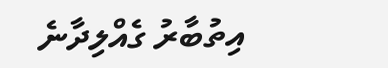އިތުބާރު ގެއްލިދާނެ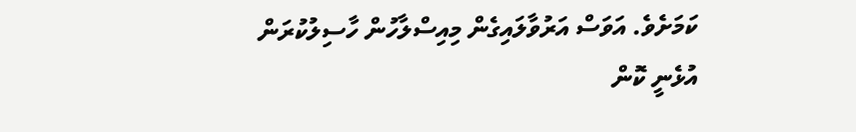ކަމަށެވެ. އަވަސް އަރުވާލައިގެން މިއިސްލާހުން ހާސިލުކުރަން އުޅެނީ ކޮން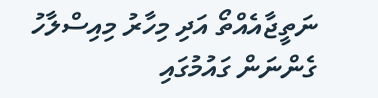ނަތީޖާއެއްތޯ އަދި މިހާރު މިއިސްލާހު ގެންނަން ގައުމުގައި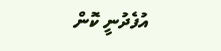އުފެދުނީ ކޮން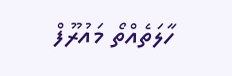ހާލަތެއްތޯ މައުރޫފް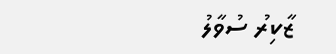ޒާކިރު ސުވާލު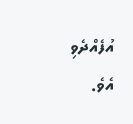އުފެއްދެވި އެވެ.